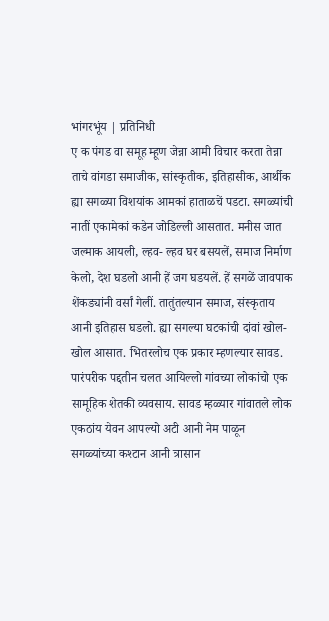भांगरभूंय | प्रतिनिधी
ए क पंगड वा समूह म्हूण जेन्ना आमी विचार करता तेन्ना ताचे वांगडा समाजीक, सांस्कृतीक, इतिहासीक, आर्थीक ह्या सगळ्या विशयांक आमकां हाताळचें पडटा. सगळ्यांची नातीं एकामेकां कडेन जोडिल्ली आसतात. मनीस जात जल्माक आयली, ल्हव- ल्हव घर बसयलें, समाज निर्माण केलो, देश घडलो आनी हें जग घडयलें. हें सगळें जावपाक शेंकड्यांनी वर्सां गेलीं. तातुंतल्यान समाज, संस्कृताय आनी इतिहास घडलो. ह्या सगल्या घटकांची दांवां खोल- खोल आसात. भितरलोच एक प्रकार म्हणल्यार सावड. पारंपरीक पद्दतीन चलत आयिल्लो गांवच्या लोकांचो एक सामूहिक शेतकी व्यवसाय. सावड म्हळ्यार गांवातले लोक एकठांय येवन आपल्यो अटी आनी नेम पाळून सगळ्यांच्या कश्टान आनी त्रासान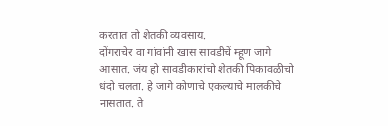करतात तो शेतकी व्यवसाय.
दोंगराचेर वा गांवांनी खास सावडीचें म्हूण जागे आसात. जंय हो सावडीकारांचो शेतकी पिकावळीचो धंदो चलता. हे जागे कोणाचे एकल्याचे मालकीचे नासतात. ते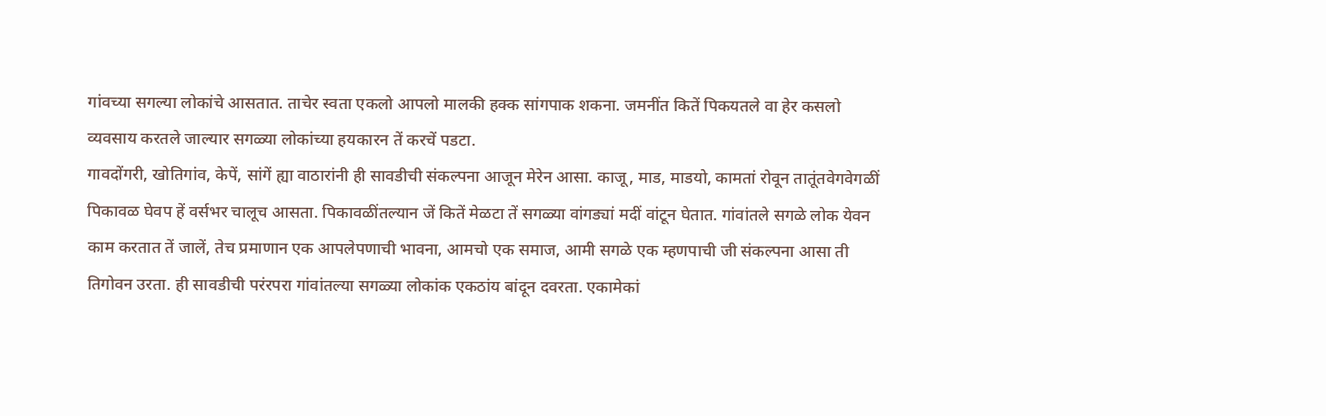गांवच्या सगल्या लोकांचे आसतात. ताचेर स्वता एकलो आपलो मालकी हक्क सांगपाक शकना. जमनींत कितें पिकयतले वा हेर कसलो व्यवसाय करतले जाल्यार सगळ्या लोकांच्या हयकारन तें करचें पडटा.
गावदोंगरी, खोतिगांव, केपें, सांगें ह्या वाठारांनी ही सावडीची संकल्पना आजून मेरेन आसा. काजू, माड, माडयो, कामतां रोवून तातूंतवेगवेगळीं पिकावळ घेवप हें वर्सभर चालूच आसता. पिकावळींतल्यान जें कितें मेळटा तें सगळ्या वांगड्यां मदीं वांटून घेतात. गांवांतले सगळे लोक येवन काम करतात तें जालें, तेच प्रमाणान एक आपलेपणाची भावना, आमचो एक समाज, आमी सगळे एक म्हणपाची जी संकल्पना आसा ती तिगोवन उरता. ही सावडीची परंरपरा गांवांतल्या सगळ्या लोकांक एकठांय बांदून दवरता. एकामेकां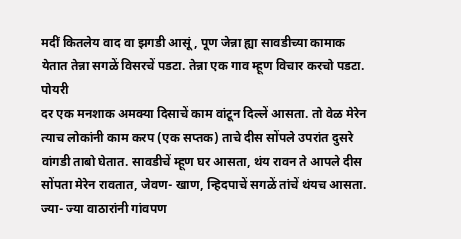मदीं कितलेय वाद वा झगडी आसूं, पूण जेन्ना ह्या सावडीच्या कामाक येतात तेन्ना सगळें विसरचें पडटा. तेन्ना एक गाव म्हूण विचार करचो पडटा.
पोयरी
दर एक मनशाक अमक्या दिसाचें काम वांटून दिल्लें आसता. तो वेळ मेरेन त्याच लोकांनी काम करप (एक सप्तक) ताचे दीस सोंपले उपरांत दुसरे वांगडी ताबो घेतात. सावडीचें म्हूण घर आसता, थंय रावन ते आपले दीस सोंपता मेरेन रावतात, जेवण- खाण, न्हिदपाचें सगळें तांचें थंयच आसता. ज्या- ज्या वाठारांनी गांवपण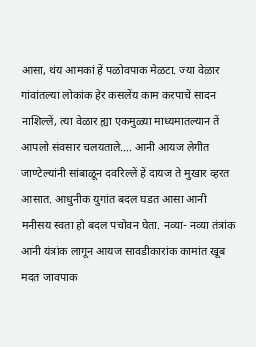आसा, थंय आमकां हें पळोवपाक मेळटा. ज्या वेळार गांवांतल्या लोकांक हेर कसलेंय काम करपाचें सादन नाशिल्लें, त्या वेळार ह्या एकमुळ्या माध्यमातल्यान तें आपलो संवसार चलयताले…. आनी आयज लेगीत जाण्टेल्यांनी सांबाळून दवरिल्लें हें दायज ते मुखार व्हरत आसात. आधुनीक युगांत बदल घडत आसा आनी मनीसय स्वता हो बदल पचोवन घेता. नव्या- नव्या तंत्रांक आनी यंत्रांक लागून आयज सावडीकारांक कामांत खूब मदत जावपाक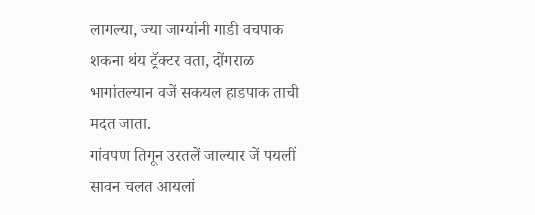लागल्या, ज्या जाग्यांनी गाडी वचपाक शकना थंय ट्रॅक्टर वता, दोंगराळ भागांतल्यान वजें सकयल हाडपाक ताची मदत जाता.
गांवपण तिगून उरतलें जाल्यार जें पयलीं सावन चलत आयलां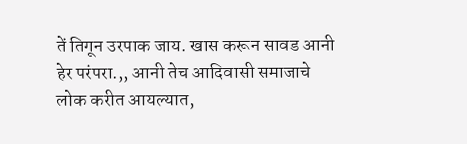तें तिगून उरपाक जाय. खास करून सावड आनी हेर परंपरा.,, आनी तेच आदिवासी समाजाचे लोक करीत आयल्यात,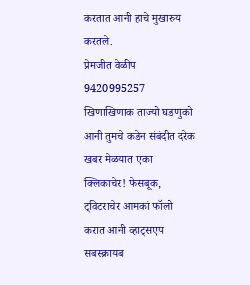करतात आनी हाचे मुखारुय करतले.
प्रेमजीत वेळीप
9420995257
खिणाखिणाक ताज्यो घडणुको आनी तुमचे कडेन संबंदीत दरेक खबर मेळयात एका क्लिकाचेर! फेसबूक, ट्विटराचेर आमकां फॉलो करात आनी व्हाट्सएप सबस्क्रायब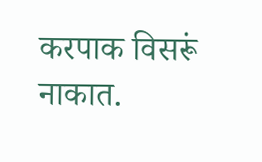करपाक विसरूं नाकात.